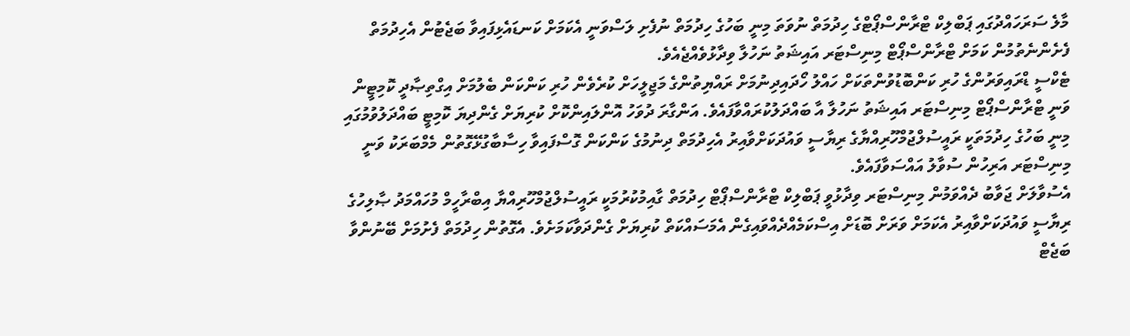މާލެ ސަރަހައްދުގައި ޕަބްލިކް ޓްރާންސްޕޯޓްގެ ހިދުމަތް ނުވަތަ މިނީ ބަހުގެ ހިދުމަތް ނުފެށި ލަސްވަނީ އެކަމަށް ކަނޑައެޅިފައިވާ ބަޖެޓުން އެހިދުމަތް ފެށެންނެތުމުން ކަމަށް ޓްރާންސްޕޯޓް މިނިސްޓަރ އައިޝަތު ނަހުލާ ވިދާޅުވެއްޖެއެވެ.
ޓެކްސީ ޑްރައިވަރުންގެ ހުރި ކަންބޮޑުވުންތަކަށް ހައްލު ހޯދައިދިނުމަށް ރައްޔިތުންގެ މަޖިލީހަށް ކުރެވެން ހުރި ކަންކަން ބެލުމަށް އިގްތިޞާދީ ކޮމިޓީން ވަނީ ޓްރާންސްޕޯޓް މިނިސްޓަރ އައިޝަތު ނަހުލާ އާ ބައްދަލުކުރައްވާފައެވެ. އަންގާރަ ދުވަހު އޮންލައިންކޮށް ކުރިޔަށް ގެންދިޔަ ކޮމިޓީ ބައްދަލުވުމުގައި މިނީ ބަހުގެ ހިދުމަތަކީ ރައީސުލްޖުމްހޫރިއްޔާގެ ރިޔާސީ ވައުދަކަށްވާއިރު އެހިދުމަތް ދިނުމުގެ ކަންކަން ގޮސްފައިވާ ހިސާބާގުޅޭގޮތުން މެމްބަރަކު ވަނީ މިނިސްޓަރ އަރިހުން ސުވާލު އައްސަވާފައެވެ.
އެސުވާލަށް ޖަވާބު ދެއްވަމުން މިނިސްޓަރ ވިދާޅުވީ ޕަބްލިކް ޓްރާންސްޕޯޓް ހިދުމަތް ގާއިމުކުރުމަކީ ރައީސުލްޖުމްހޫރިއްޔާ އިބްރާހީމް މުހައްމަދު ޞާލިހުގެ ރިޔާސީ ވައުދަކަށްވާއިރު އެކަމަށް ވަރަށް ބޮޑަށް އިސްކަމެއްދެއްވައިގެން އެމަސައްކަތް ކުރިޔަށް ގެންދަވާކަމަށެވެ. އެގޮތުން ހިދުމަތް ފެށުމަށް ބޭނުންވާ ބަޖެޓް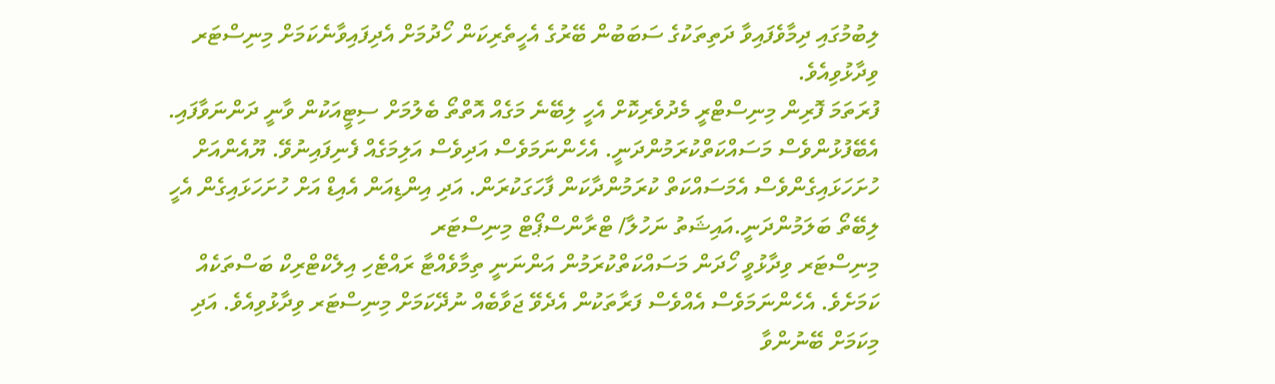ލިބުމުގައި ދިމާވެފައިވާ ދަތިތަކުގެ ސަބަބުން ބޭރުގެ އެހީތެރިކަން ހޯދުމަށް އެދިފައިވާނެކަމަށް މިނިސްޓަރ ވިދާޅުވިއެވެ.
ފުރަތަމަ ފޮރިން މިނިސްޓްރީ މެދުވެރިކޮށް އެހީ ލިބޭނެ މަގެއް އޮތްތޯ ބެލުމަށް ސިޓީއަކުން ވާނީ ދަންނަވާފައި. އެބޭފުޅުންވެސް މަސައްކަތްކުރަމުންދަނީ. އެހެންނަމަވެސް އަދިވެސް އަލިމަގެއް ފެނިފައިނުވޭ. ޔޫއެންއަށް ހުށަހަޅައިގެންވެސް އެމަސައްކަތް ކުރަމުންދާކަން ފާހަގަކުރަން. އަދި އިންޑިއަން އެއިޑް އަށް ހުށަހަޅައިގެން އެހީ ލިބޭތޯ ބަލަމުންދަނީ.އައިޝަތު ނަހުލާ/ ޓްރާންސްޕޯޓް މިނިސްޓަރ
މިނިސްޓަރ ވިދާޅުވީ ހޯދަން މަސައްކަތްކުރަމުން އަންނަނީ ތިމާވެއްޓާ ރައްޓެހި އިލެކްޓްރިކް ބަސްތަކެއް ކަމަށެވެ. އެހެންނަމަވެސް އެއްވެސް ފަރާތަކުން އެދެވޭ ޖަވާބެއް ނުދޭކަމަށް މިނިސްޓަރ ވިދާޅުވިއެވެ. އަދި މިކަމަށް ބޭނުންވާ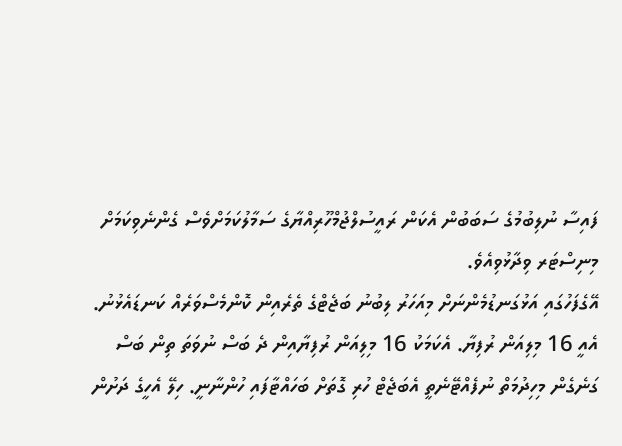ފައިސާ ނުލިބުމުގެ ސަބަބުން އެކަން ރައީސުލްޖުމްހޫރިއްޔާގެ ސަމާލުކަމަށްވެސް ގެންނެވިކަމަށް މިނިސްޓަރ ވިދާޅުވިއެވެ.
އޭގެފަހުގައި އަޅުގަނޑުމެންނަށް މިއަހަރު ލިބުނު ބަޖެޓްގެ ތެރެއިން ކޮންމެސްވަރެއް ކަނޑައެޅުނު. އެއީ 16 މިލިއަން ރުފިޔާ. އެކަމަކު 16 މިލިއަން ރުފިޔާއިން ދެ ބަސް ނުވަތަ ތިން ބަސް ގަނެގެން މިހިދުމަތް ނުފެއްޓޭނެތީ އެބަޖެޓް ހުރި ގޮތަށް ބަހައްޓާފައި ހުންނާނީ. ހިލޭ އެހީގެ ދަށުން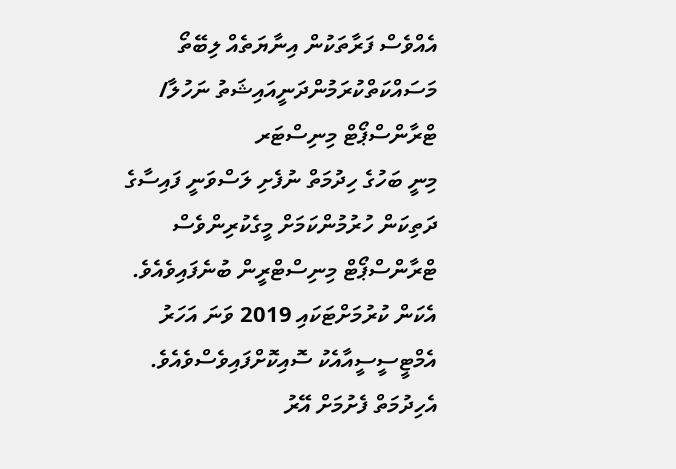އެއްވެސް ފަރާތަކުން އިނާޔަތެއް ލިބޭތޯ މަސައްކަތްކުރަމުންދަނީއައިޝަތު ނަހުލާ/ ޓްރާންސްޕޯޓް މިނިސްޓަރ
މިނީ ބަހުގެ ހިދުމަތް ނުފެށި ލަސްވަނީ ފައިސާގެ ދަތިކަން ހުރުމުންކަމަށް މީގެކުރިންވެސް ޓްރާންސްޕޯޓް މިނިސްޓްރީން ބުނެފައިވެއެވެ. އެކަން ކުރުމަށްޓަކައި 2019 ވަނަ އަހަރު އެމްޓީސީސީއާއެކު ސޮއިކޮށްފައިވެސްވެއެވެ. އެހިދުމަތް ފެށުމަށް އޭރު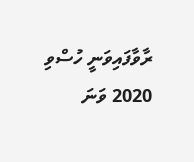ރާވާފައިވަނީ ހުސްވި 2020 ވަނަ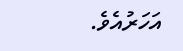އަހަރުއެވެ.